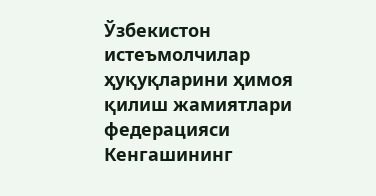Ўзбекистон истеъмолчилар ҳуқуқларини ҳимоя қилиш жамиятлари федерацияси Кенгашининг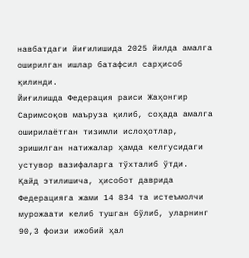навбатдаги йиғилишида 2025 йилда амалга оширилган ишлар батафсил сарҳисоб қилинди.
Йиғилишда Федерация раиси Жаҳонгир Саримсоқов маъруза қилиб, соҳада амалга оширилаётган тизимли ислоҳотлар, эришилган натижалар ҳамда келгусидаги устувор вазифаларга тўхталиб ўтди.
Қайд этилишича, ҳисобот даврида Федерацияга жами 14 834 та истеъмолчи мурожаати келиб тушган бўлиб, уларнинг 90,3 фоизи ижобий ҳал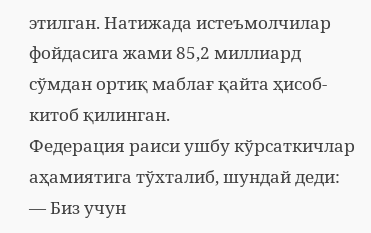этилган. Натижада истеъмолчилар фойдасига жами 85,2 миллиард сўмдан ортиқ маблағ қайта ҳисоб-китоб қилинган.
Федерация раиси ушбу кўрсаткичлар аҳамиятига тўхталиб, шундай деди:
— Биз учун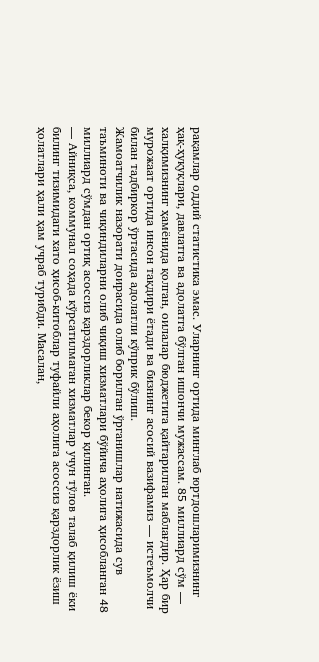рақамлар оддий статистика эмас. Уларнинг ортида минглаб юртдошларимизнинг ҳақ-ҳуқуқлари, давлатга ва адолатга бўлган ишончи мужассам. 85 миллиард сўм — халқимизнинг ҳамёнида қолган, оилалар бюджетига қайтарилган маблағдир. Ҳар бир мурожаат ортида инсон тақдири ётади ва бизнинг асосий вазифамиз — истеъмолчи билан тадбиркор ўртасида адолатли кўприк бўлиш.
Жамоатчилик назорати доирасида олиб борилган ўрганишлар натижасида сув таъминоти ва чиқиндиларни олиб чиқиш хизматлари бўйича аҳолига ҳисобланган 48 миллиард сўмдан ортиқ асоссиз қарздорликлар бекор қилинган.
— Айниқса, коммунал соҳада кўрсатилмаган хизматлар учун тўлов талаб қилиш ёки билинг тизимидаги хато ҳисоб-китоблар туфайли аҳолига асоссиз қарздорлик ёзиш ҳолатлари ҳали ҳам учраб турибди. Масалан,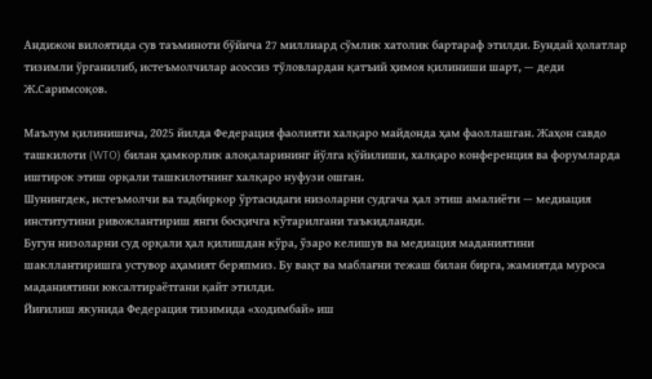Андижон вилоятида сув таъминоти бўйича 27 миллиард сўмлик хатолик бартараф этилди. Бундай ҳолатлар тизимли ўрганилиб, истеъмолчилар асоссиз тўловлардан қатъий ҳимоя қилиниши шарт, — деди Ж.Саримсоқов.

Маълум қилинишича, 2025 йилда Федерация фаолияти халқаро майдонда ҳам фаоллашган. Жаҳон савдо ташкилоти (WTO) билан ҳамкорлик алоқаларининг йўлга қўйилиши, халқаро конференция ва форумларда иштирок этиш орқали ташкилотнинг халқаро нуфузи ошган.
Шунингдек, истеъмолчи ва тадбиркор ўртасидаги низоларни судгача ҳал этиш амалиёти — медиация институтини ривожлантириш янги босқичга кўтарилгани таъкидланди.
Бугун низоларни суд орқали ҳал қилишдан кўра, ўзаро келишув ва медиация маданиятини шакллантиришга устувор аҳамият беряпмиз. Бу вақт ва маблағни тежаш билан бирга, жамиятда муроса маданиятини юксалтираётгани қайт этилди.
Йиғилиш якунида Федерация тизимида «ходимбай» иш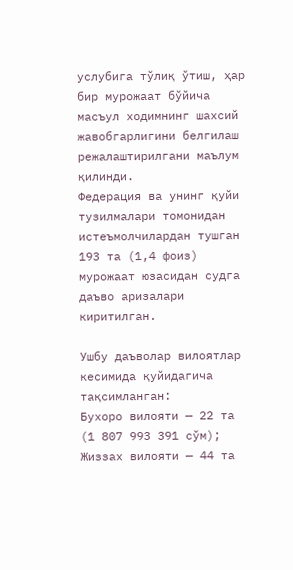услубига тўлиқ ўтиш, ҳар бир мурожаат бўйича масъул ходимнинг шахсий жавобгарлигини белгилаш режалаштирилгани маълум қилинди.
Федерация ва унинг қуйи тузилмалари томонидан истеъмолчилардан тушган 193 та (1,4 фоиз) мурожаат юзасидан судга даъво аризалари киритилган.

Ушбу даъволар вилоятлар кесимида қуйидагича тақсимланган:
Бухоро вилояти — 22 та (1 807 993 391 сўм);
Жиззах вилояти — 44 та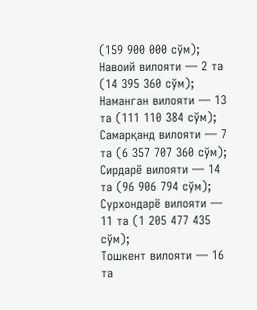(159 900 000 сўм);
Навоий вилояти — 2 та (14 395 360 сўм);
Наманган вилояти — 13 та (111 110 384 сўм);
Самарқанд вилояти — 7 та (6 357 707 360 сўм);
Сирдарё вилояти — 14 та (96 906 794 сўм);
Сурхондарё вилояти — 11 та (1 205 477 435 сўм);
Тошкент вилояти — 16 та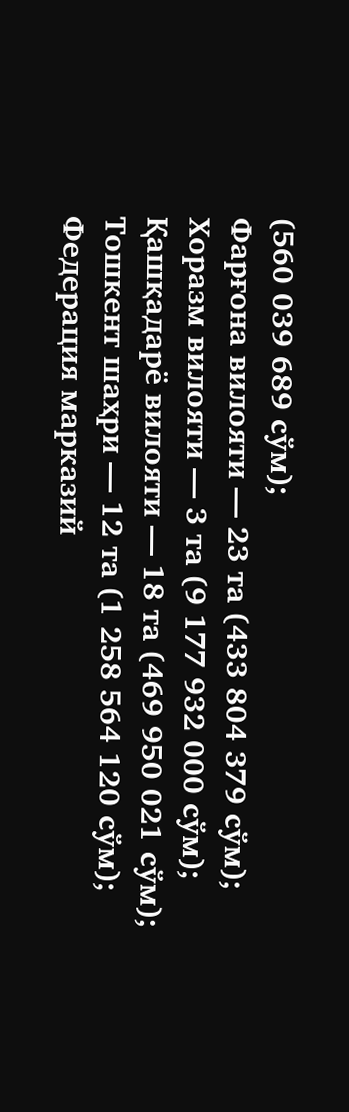(560 039 689 сўм);
Фарғона вилояти — 23 та (433 804 379 сўм);
Хоразм вилояти — 3 та (9 177 932 000 сўм);
Қашқадарё вилояти — 18 та (469 950 021 сўм);
Тошкент шаҳри — 12 та (1 258 564 120 сўм);
Федерация марказий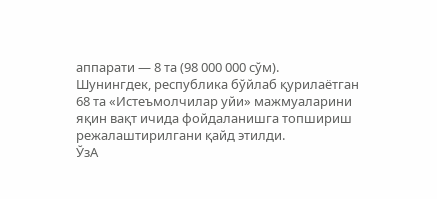аппарати — 8 та (98 000 000 сўм).
Шунингдек, республика бўйлаб қурилаётган 68 та «Истеъмолчилар уйи» мажмуаларини яқин вақт ичида фойдаланишга топшириш режалаштирилгани қайд этилди.
ЎзА